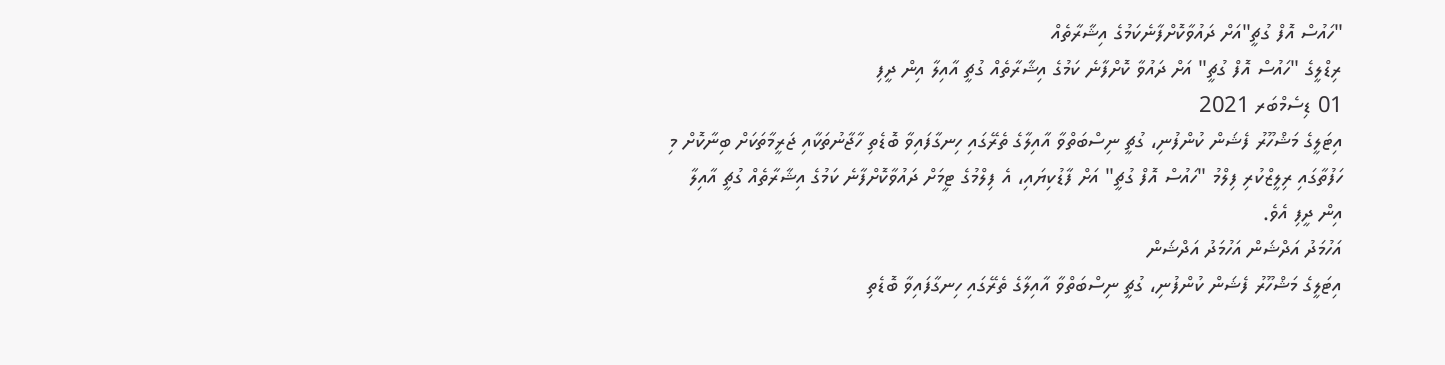"ހައުސް އޮފް ގުޗީ"އަށް ދައުވާކޮށްފާނެކަމުގެ އިޝާރާތެއް
ރިޑްލީގެ "ހައުސް އޮފް ގުޗީ" އަށް ދައުވާ ކޮށްފާނެ ކަމުގެ އިޝާރާތެއް ގުޗީ އާއިލާ އިން ދީފި
01 ޑިސެމްބަރ 2021
އިޓަލީގެ މަޝްހޫރު ފެޝަން ކުންފުނި، ގުޗީ ނިސްބަތްވާ އާއިލާގެ ތެރޭގައި ހިނގާފައިވާ ބޮޑެތި ހާޖާނުތަކާއި ޖަރީމާތަކަށް ބިނާކޮށް މި ހަފުތާގައި ރިލީޒްކުރި ފިލްމު "ހައުސް އޮފް ގުޗީ" އަށް ފާޑުކިޔައި، އެ ފިލްމުގެ ޓީމަށް ދައުވާކޮށްފާނެ ކަމުގެ އިޝާރާތެއް ގުޗީ އާއިލާ އިން ދީފި އެވެ.
އަހުމަދު އަދްޝަން އަހުމަދު އަދްޝަން
އިޓަލީގެ މަޝްހޫރު ފެޝަން ކުންފުނި، ގުޗީ ނިސްބަތްވާ އާއިލާގެ ތެރޭގައި ހިނގާފައިވާ ބޮޑެތި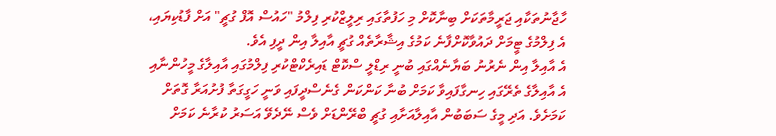ހާޖާނުތަކާއި ޖަރީމާތަކަށް ބިނާކޮށް މި ހަފުތާގައި ރިލީޒްކުރި ފިލްމު "ހައުސް އޮފް ގުޗީ" އަށް ފާޑުކިޔައި، އެ ފިލްމުގެ ޓީމަށް ދައުވާކޮށްފާނެ ކަމުގެ އިޝާރާތެއް ގުޗީ އާއިލާ އިން ދީފި އެވެ.
އެ އާއިލާ އިން ނެރުނު ބަޔާނެއްގައި ބުނީ ރިޑްލީ ސްކޮޓް ޑައިރެކްޓްކުރި ފިލްމުގައި އާއިލާގެ މީހުންނާއި އެ އާއިލާގެ ތެރޭގައި ހިނގާފައިވާ ކަމަށް ބުނާ ކަންކަން ގެނެސްދީފައި ވަނީ ހަގީގަތާ ފުށުއަރާ ގޮތަށް ކަމަށެވެ. އަދި މީގެ ސަބަބުން އާއިލާއަށާއި ގުޗީ ބްރޭންޑަށް ވެސް ނޭދެވޭ އަސަރު ކުރާނެ ކަމަށް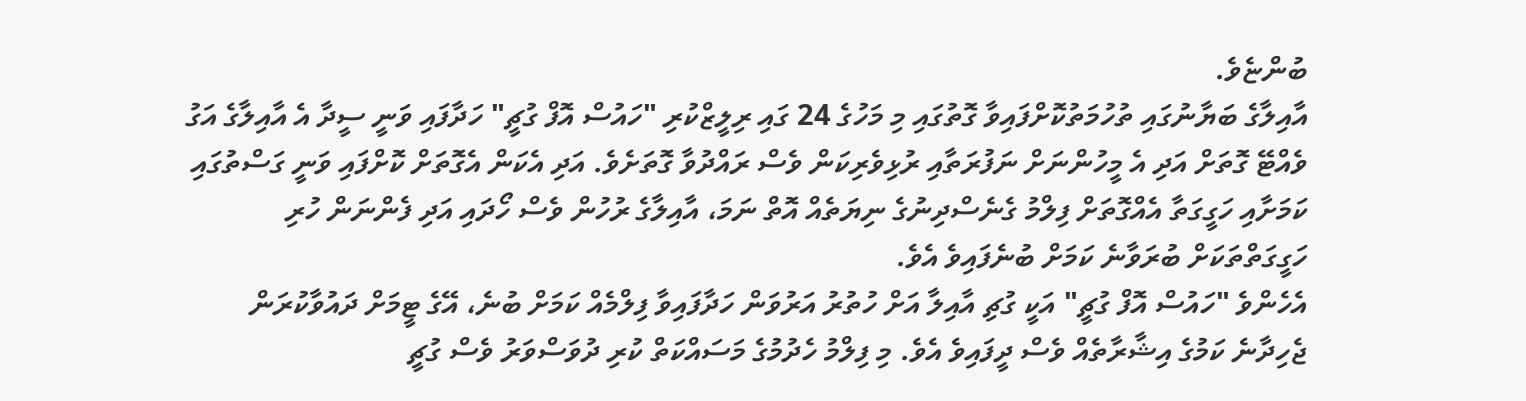ބުންޏެވެ.
އާއިލާގެ ބަޔާނުގައި ތުހުމަތުކޮށްފައިވާ ގޮތުގައި މި މަހުގެ 24 ގައި ރިލީޒްކުރި "ހައުސް އޮފް ގުޗީ" ހަދާފައި ވަނީ ސީދާ އެ އާއިލާގެ އަގު ވެއްޓޭ ގޮތަށް އަދި އެ މީހުންނަށް ނަފުރަތާއި ރުޅިވެރިކަން ވެސް ރައްދުވާ ގޮތަށެވެ. އަދި އެކަން އެގޮތަށް ކޮށްފައި ވަނީ ގަސްތުގައި ކަމަށާއި ހަގީގަތާ އެއްގޮތަށް ފިލްމު ގެނެސްދިނުގެ ނިޔަތެއް އޮތް ނަމަ، އާއިލާގެ ރުހުން ވެސް ހޯދައި އަދި ފެންނަން ހުރި ހަގީގަތްތަކަށް ބުރަވާނެ ކަމަށް ބުނެފައިވެ އެވެ.
އެހެންވެ "ހައުސް އޮފް ގުޗީ" އަކީ ގުޗި އާއިލާ އަށް ހުތުރު އަރުވަން ހަދާފައިވާ ފިލްމެއް ކަމަށް ބުނެ، އޭގެ ޓީމަށް ދައުވާކުރަން ޖެހިދާނެ ކަމުގެ އިޝާރާތެއް ވެސް ދީފައިވެ އެވެ. މި ފިލްމު ހެދުމުގެ މަސައްކަތް ކުރި ދުވަސްވަރު ވެސް ގުޗީ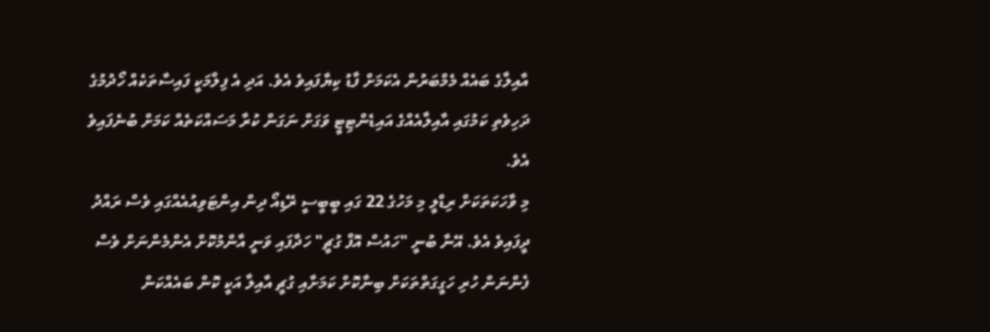އާއިލާގެ ބައެއް މެމްބަރުން އެކަމަށް ފާޑު ކިޔާފައިވެ އެވެ. އަދި އެ ފިލްމަކީ ފައިސާތަކެއް ހޯދުމުގެ ދަހިވެތި ކަމުގައި އާއިލާއެއްގެ އައިޑެންޓިޓީ ވަގަށް ނަގަން ކުރާ މަސައްކަތެއް ކަމަށް ބުނެފައިވެ އެވެ.
މި ވާހަކަތަކަށް ރިޑްލީ މި މަހުގެ 22 ގައި ބީބީސީ ރޭޑިއޯ ދިން އިންޓަވިއުއެއްގައި ވެސް ރައްދު ދީފައިވެ އެވެ. އޭނާ ބުނީ "ހައުސް އޮފް ގުޗީ" ހަދާފައި ވަނީ އާންމުކޮށް އެންމެންނަށް ވެސް ފެންނަން ހުރި ހަގީގަތްތަކަށް ބިނާކޮށް ކަމަށާއި ގުޗީ އާއިލާ އަކީ ކޮން ބައެއްކަން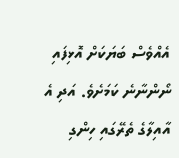އެއްވެސް ބަޔަކަށް އޮޅިފައި ނޯންނާނެ ކަމަށެވެ. އަދި އެ އާއިލާގެ ތެރޭގައި ހިންގި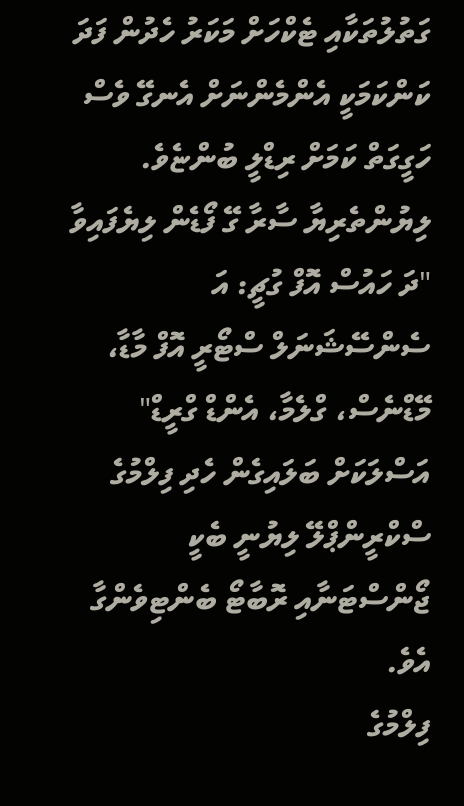ގަތުލުތަކާއި ޓެކްހަށް މަކަރު ހެދުން ފަދަ ކަންކަމަކީ އެންމެންނަށް އެނގޭ ވެސް ހަގީގަތް ކަމަށް ރިޑްލީ ބުންޏެވެ.
ލިޔުންތެރިޔާ ސާރާ ގޭ ފޯޑެން ލިޔެފައިވާ "ދަ ހައުސް އޮފް ގުޗީ: އަ ސެންސޭޝަނަލް ސްޓޯރީ އޮފް މާޑާ، މޭޑްނެސް، ގްލެމާ، އެންޑް ގްރީޑް" އަސްލަކަށް ބަލައިގެން ހެދި ފިލްމުގެ ސްކްރީންޕްލޭ ލިޔުނީ ބެކީ ޖޯންސްޓަނާއި ރޮބާޓޯ ބެންޓިވެންގާ އެވެ.
ފިލްމުގެ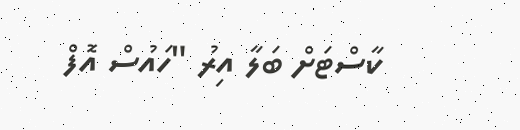ކާސްޓަށް ބަލާ އިރު "ހައުސް އޮފް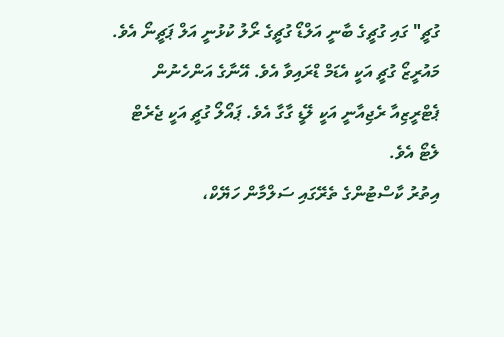ގުޗީ" ގައި ގުޗީގެ ބާނީ އަލްޑޯ ގުޗީގެ ރޯލު ކުޅުނީ އަލް ޕަޗީނޯ އެވެ. މައުރީޒޯ ގުޗީ އަކީ އެޑަމް ޑްރައިވާ އެވެ. އޭނާގެ އަންހެނުން ޕެޓްރީޒިއާ ރެޖިއާނީ އަކީ ލޭޑީ ގާގާ އެވެ. ޕައޯލޯ ގުޗީ އަކީ ޖެރެޓް ލެޓޯ އެވެ.
އިތުރު ކާސްޓުންގެ ތެރޭގައި ސަލްމާން ހަޔޭކް،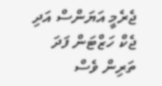ޖެރެމީ އަޔަންސް އަދި ޖެކް ހަޒްޓަން ފަދަ ތަރިން ވެސް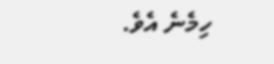ހިމެނެ އެވެ.